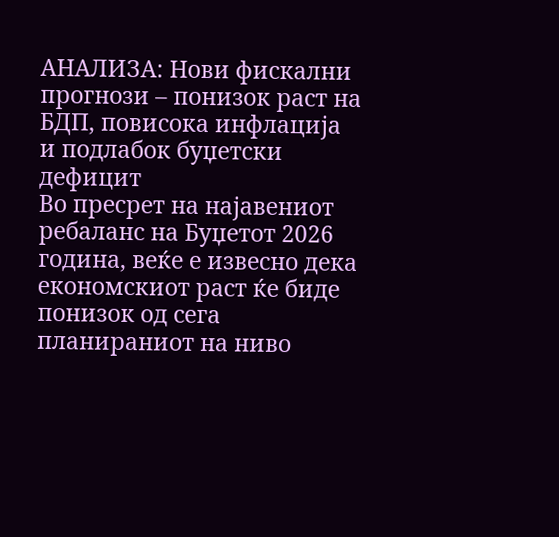АНАЛИЗА: Нови фискални прогнози – понизок раст на БДП, повисока инфлација и подлабок буџетски дефицит
Во пресрет на најавениот ребаланс на Буџетот 2026 година, веќе е извесно дека економскиот раст ќе биде понизок од сега планираниот на ниво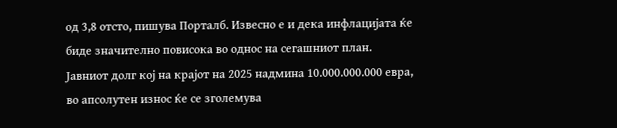од 3,8 отсто, пишува Порталб. Извесно е и дека инфлацијата ќе биде значително повисока во однос на сегашниот план. Јавниот долг кој на крајот на 2025 надмина 10.000.000.000 евра, во апсолутен износ ќе се зголемува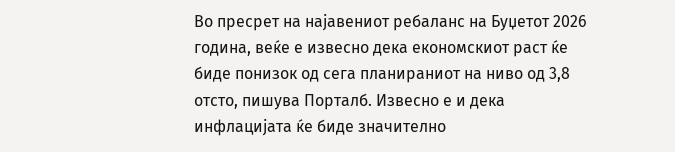Во пресрет на најавениот ребаланс на Буџетот 2026 година, веќе е извесно дека економскиот раст ќе биде понизок од сега планираниот на ниво од 3,8 отсто, пишува Порталб. Извесно е и дека инфлацијата ќе биде значително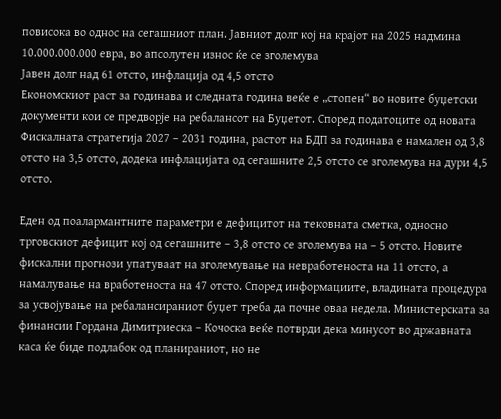повисока во однос на сегашниот план. Јавниот долг кој на крајот на 2025 надмина 10.000.000.000 евра, во апсолутен износ ќе се зголемува
Јавен долг над 61 отсто, инфлација од 4,5 отсто
Економскиот раст за годинава и следната година веќе е „стопен“ во новите буџетски документи кои се предворје на ребалансот на Буџетот. Според податоците од новата Фискалната стратегија 2027 – 2031 година, растот на БДП за годинава е намален од 3,8 отсто на 3,5 отсто, додека инфлацијата од сегашните 2,5 отсто се зголемува на дури 4,5 отсто.

Еден од поалармантните параметри е дефицитот на тековната сметка, односно трговскиот дефицит кој од сегашните – 3,8 отсто се зголемува на – 5 отсто. Новите фискални прогнози упатуваат на зголемување на невработеноста на 11 отсто, а намалување на вработеноста на 47 отсто. Според информациите, владината процедура за усвојување на ребалансираниот буџет треба да почне оваа недела. Министерската за финансии Гордана Димитриеска – Кочоска веќе потврди дека минусот во државната каса ќе биде подлабок од планираниот, но не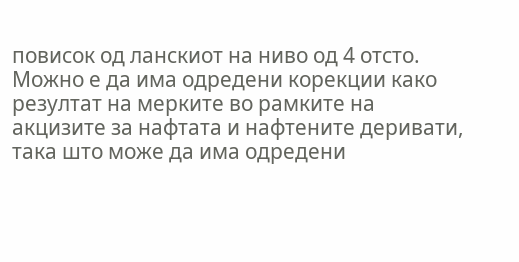повисок од ланскиот на ниво од 4 отсто.
Можно е да има одредени корекции како резултат на мерките во рамките на акцизите за нафтата и нафтените деривати, така што може да има одредени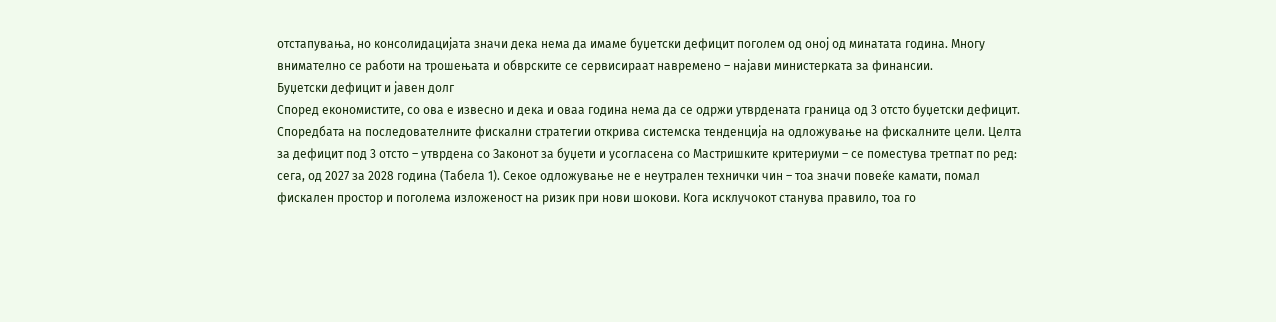отстапувања, но консолидацијата значи дека нема да имаме буџетски дефицит поголем од оној од минатата година. Многу внимателно се работи на трошењата и обврските се сервисираат навремено – најави министерката за финансии.
Буџетски дефицит и јавен долг
Според економистите, со ова е извесно и дека и оваа година нема да се одржи утврдената граница од 3 отсто буџетски дефицит.
Споредбата на последователните фискални стратегии открива системска тенденција на одложување на фискалните цели. Целта за дефицит под 3 отсто – утврдена со Законот за буџети и усогласена со Мастришките критериуми – се поместува третпат по ред: сега, од 2027 за 2028 година (Табела 1). Секое одложување не е неутрален технички чин – тоа значи повеќе камати, помал фискален простор и поголема изложеност на ризик при нови шокови. Кога исклучокот станува правило, тоа го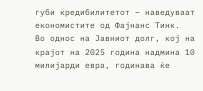губи кредибилитетот – наведуваат економистите од Фајнанс Тинк.
Во однос на Јавниот долг, кој на крајот на 2025 година надмина 10 милијарди евра, годинава ќе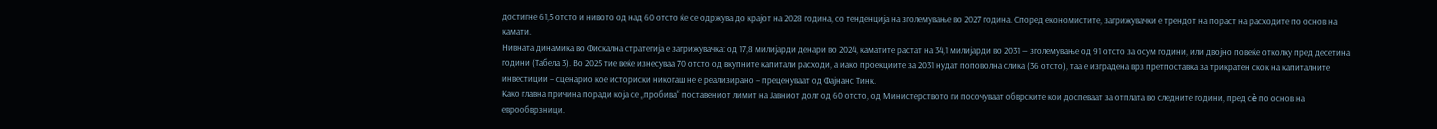достигне 61,5 отсто и нивото од над 60 отсто ќе се одржува до крајот на 2028 година, со тенденција на зголемување во 2027 година. Според економистите, загрижувачки е трендот на пораст на расходите по основ на камати.
Нивната динамика во Фискална стратегија е загрижувачка: од 17,8 милијарди денари во 2024, каматите растат на 34,1 милијарди во 2031 — зголемување од 91 отсто за осум години, или двојно повеќе отколку пред десетина години (Табела 3). Во 2025 тие веќе изнесуваа 70 отсто од вкупните капитали расходи, а иако проекциите за 2031 нудат поповолна слика (36 отсто), таа е изградена врз претпоставка за трикратен скок на капиталните инвестиции – сценарио кое историски никогаш не е реализирано – преценуваат од Фајнанс Тинк.
Како главна причина поради која се „пробива“ поставениот лимит на Јавниот долг од 60 отсто, од Министерството ги посочуваат обврските кои доспеваат за отплата во следните години, пред сè по основ на еврообврзници.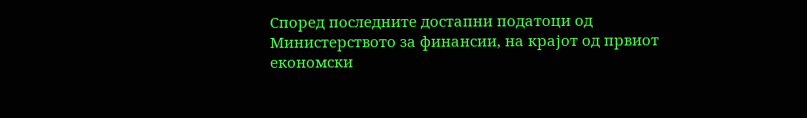Според последните достапни податоци од Министерството за финансии, на крајот од првиот економски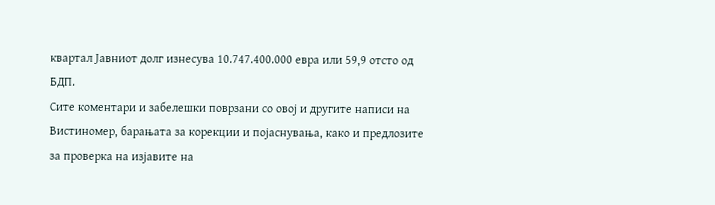квартал Јавниот долг изнесува 10.747.400.000 евра или 59,9 отсто од БДП.
Сите коментари и забелешки поврзани со овој и другите написи на Вистиномер, барањата за корекции и појаснувања, како и предлозите за проверка на изјавите на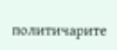политичарите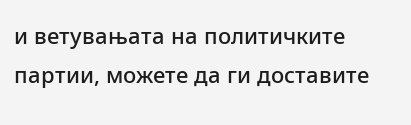и ветувањата на политичките партии, можете да ги доставите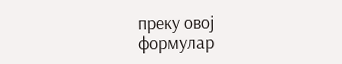преку овој формулар